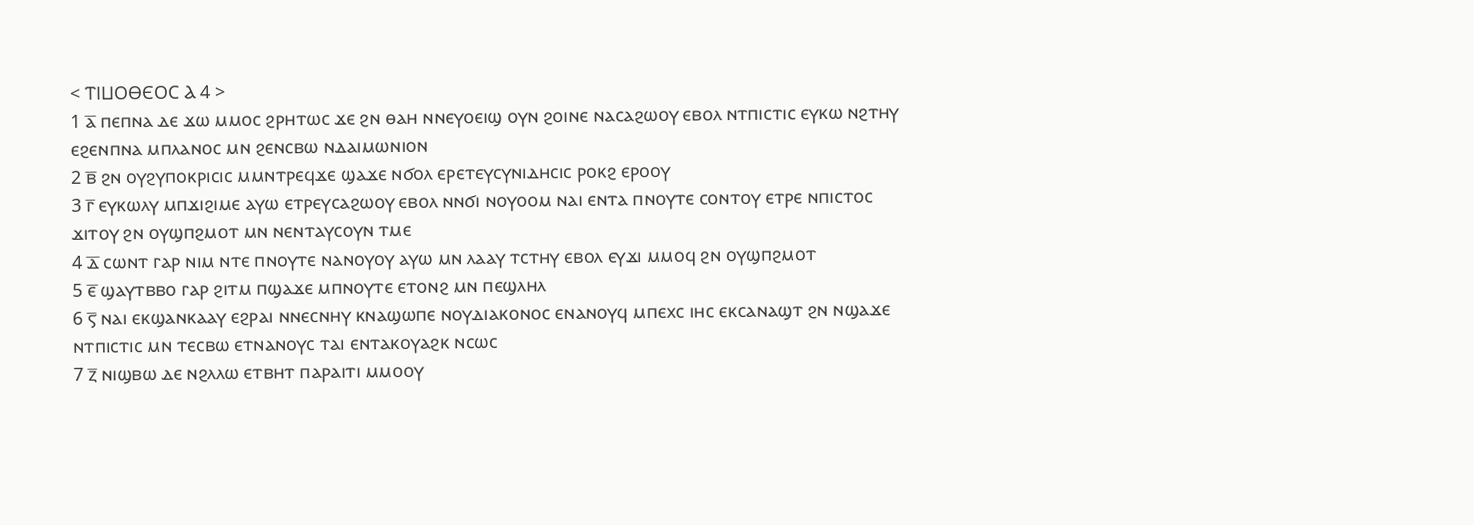< ⲦⲒⳘⲞⲐⲈⲞⲤ Ⲁ 4 >
1 ⲁ̅ ⲡⲉⲡⲛⲁ ⲇⲉ ϫⲱ ⲙⲙⲟⲥ ϩⲣⲏⲧⲱⲥ ϫⲉ ϩⲛ ⲑⲁⲏ ⲛⲛⲉⲩⲟⲉⲓϣ ⲟⲩⲛ ϩⲟⲓⲛⲉ ⲛⲁⲥⲁϩⲱⲟⲩ ⲉⲃⲟⲗ ⲛⲧⲡⲓⲥⲧⲓⲥ ⲉⲩⲕⲱ ⲛϩⲧⲏⲩ ⲉϩⲉⲛⲡⲛⲁ ⲙⲡⲗⲁⲛⲟⲥ ⲙⲛ ϩⲉⲛⲥⲃⲱ ⲛⲇⲁⲓⲙⲱⲛⲓⲟⲛ
2 ⲃ̅ ϩⲛ ⲟⲩϩⲩⲡⲟⲕⲣⲓⲥⲓⲥ ⲙⲙⲛⲧⲣⲉϥϫⲉ ϣⲁϫⲉ ⲛϭⲟⲗ ⲉⲣⲉⲧⲉⲩⲥⲩⲛⲓⲇⲏⲥⲓⲥ ⲣⲟⲕϩ ⲉⲣⲟⲟⲩ
3 ⲅ̅ ⲉⲩⲕⲱⲗⲩ ⲙⲡϫⲓϩⲓⲙⲉ ⲁⲩⲱ ⲉⲧⲣⲉⲩⲥⲁϩⲱⲟⲩ ⲉⲃⲟⲗ ⲛⲛϭⲓ ⲛⲟⲩⲟⲟⲙ ⲛⲁⲓ ⲉⲛⲧⲁ ⲡⲛⲟⲩⲧⲉ ⲥⲟⲛⲧⲟⲩ ⲉⲧⲣⲉ ⲛⲡⲓⲥⲧⲟⲥ ϫⲓⲧⲟⲩ ϩⲛ ⲟⲩϣⲡϩⲙⲟⲧ ⲙⲛ ⲛⲉⲛⲧⲁⲩⲥⲟⲩⲛ ⲧⲙⲉ
4 ⲇ̅ ⲥⲱⲛⲧ ⲅⲁⲣ ⲛⲓⲙ ⲛⲧⲉ ⲡⲛⲟⲩⲧⲉ ⲛⲁⲛⲟⲩⲟⲩ ⲁⲩⲱ ⲙⲛ ⲗⲁⲁⲩ ⲧⲥⲧⲏⲩ ⲉⲃⲟⲗ ⲉⲩϫⲓ ⲙⲙⲟϥ ϩⲛ ⲟⲩϣⲡϩⲙⲟⲧ
5 ⲉ̅ ϣⲁⲩⲧⲃⲃⲟ ⲅⲁⲣ ϩⲓⲧⲙ ⲡϣⲁϫⲉ ⲙⲡⲛⲟⲩⲧⲉ ⲉⲧⲟⲛϩ ⲙⲛ ⲡⲉϣⲗⲏⲗ
6 ⲋ̅ ⲛⲁⲓ ⲉⲕϣⲁⲛⲕⲁⲁⲩ ⲉϩⲣⲁⲓ ⲛⲛⲉⲥⲛⲏⲩ ⲕⲛⲁϣⲱⲡⲉ ⲛⲟⲩⲇⲓⲁⲕⲟⲛⲟⲥ ⲉⲛⲁⲛⲟⲩϥ ⲙⲡⲉⲭⲥ ⲓⲏⲥ ⲉⲕⲥⲁⲛⲁϣⲧ ϩⲛ ⲛϣⲁϫⲉ ⲛⲧⲡⲓⲥⲧⲓⲥ ⲙⲛ ⲧⲉⲥⲃⲱ ⲉⲧⲛⲁⲛⲟⲩⲥ ⲧⲁⲓ ⲉⲛⲧⲁⲕⲟⲩⲁϩⲕ ⲛⲥⲱⲥ
7 ⲍ̅ ⲛⲓϣⲃⲱ ⲇⲉ ⲛϩⲗⲗⲱ ⲉⲧⲃⲏⲧ ⲡⲁⲣⲁⲓⲧⲓ ⲙⲙⲟⲟⲩ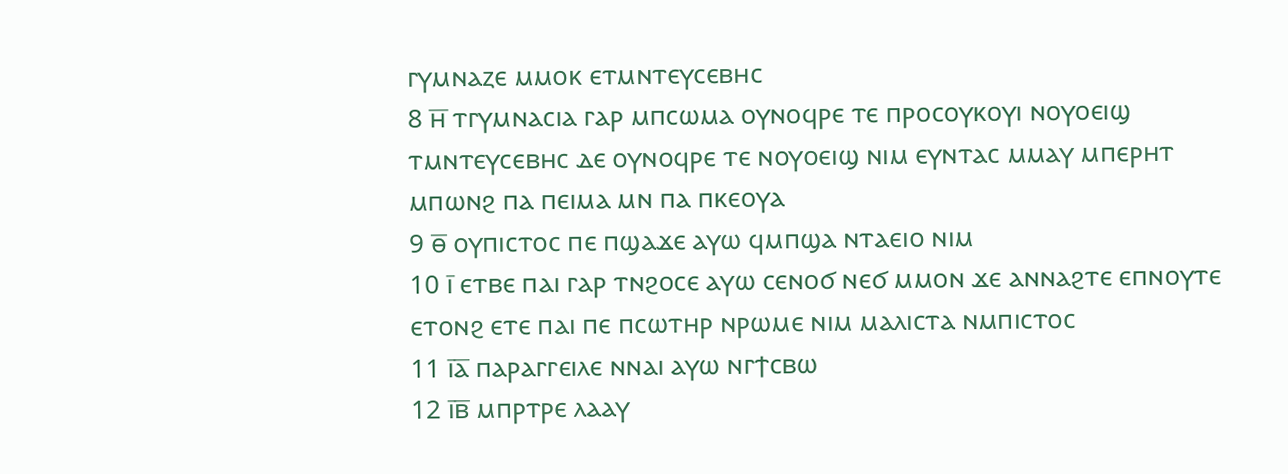ⲅⲩⲙⲛⲁⲍⲉ ⲙⲙⲟⲕ ⲉⲧⲙⲛⲧⲉⲩⲥⲉⲃⲏⲥ
8 ⲏ̅ ⲧⲅⲩⲙⲛⲁⲥⲓⲁ ⲅⲁⲣ ⲙⲡⲥⲱⲙⲁ ⲟⲩⲛⲟϥⲣⲉ ⲧⲉ ⲡⲣⲟⲥⲟⲩⲕⲟⲩⲓ ⲛⲟⲩⲟⲉⲓϣ ⲧⲙⲛⲧⲉⲩⲥⲉⲃⲏⲥ ⲇⲉ ⲟⲩⲛⲟϥⲣⲉ ⲧⲉ ⲛⲟⲩⲟⲉⲓϣ ⲛⲓⲙ ⲉⲩⲛⲧⲁⲥ ⲙⲙⲁⲩ ⲙⲡⲉⲣⲏⲧ ⲙⲡⲱⲛϩ ⲡⲁ ⲡⲉⲓⲙⲁ ⲙⲛ ⲡⲁ ⲡⲕⲉⲟⲩⲁ
9 ⲑ̅ ⲟⲩⲡⲓⲥⲧⲟⲥ ⲡⲉ ⲡϣⲁϫⲉ ⲁⲩⲱ ϥⲙⲡϣⲁ ⲛⲧⲁⲉⲓⲟ ⲛⲓⲙ
10 ⲓ̅ ⲉⲧⲃⲉ ⲡⲁⲓ ⲅⲁⲣ ⲧⲛϩⲟⲥⲉ ⲁⲩⲱ ⲥⲉⲛⲟϭ ⲛⲉϭ ⲙⲙⲟⲛ ϫⲉ ⲁⲛⲛⲁϩⲧⲉ ⲉⲡⲛⲟⲩⲧⲉ ⲉⲧⲟⲛϩ ⲉⲧⲉ ⲡⲁⲓ ⲡⲉ ⲡⲥⲱⲧⲏⲣ ⲛⲣⲱⲙⲉ ⲛⲓⲙ ⲙⲁⲗⲓⲥⲧⲁ ⲛⲙⲡⲓⲥⲧⲟⲥ
11 ⲓ̅ⲁ̅ ⲡⲁⲣⲁⲅⲅⲉⲓⲗⲉ ⲛⲛⲁⲓ ⲁⲩⲱ ⲛⲅϯⲥⲃⲱ
12 ⲓ̅ⲃ̅ ⲙⲡⲣⲧⲣⲉ ⲗⲁⲁⲩ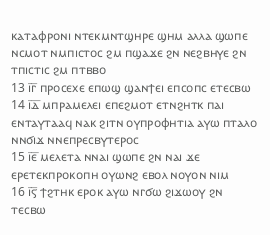ⲕⲁⲧⲁⲫⲣⲟⲛⲓ ⲛⲧⲉⲕⲙⲛⲧϣⲏⲣⲉ ϣⲏⲙ ⲁⲗⲗⲁ ϣⲱⲡⲉ ⲛⲥⲙⲟⲧ ⲛⲙⲡⲓⲥⲧⲟⲥ ϩⲙ ⲡϣⲁϫⲉ ϩⲛ ⲛⲉϩⲃⲏⲩⲉ ϩⲛ ⲧⲡⲓⲥⲧⲓⲥ ϩⲙ ⲡⲧⲃⲃⲟ
13 ⲓ̅ⲅ̅ ⲡⲣⲟⲥⲉⲭⲉ ⲉⲡⲱϣ ϣⲁⲛϯⲉⲓ ⲉⲡⲥⲟⲡⲥ ⲉⲧⲉⲥⲃⲱ
14 ⲓ̅ⲇ̅ ⲙⲡⲣⲁⲙⲉⲗⲉⲓ ⲉⲡⲉϩⲙⲟⲧ ⲉⲧⲛϩⲏⲧⲕ ⲡⲁⲓ ⲉⲛⲧⲁⲩⲧⲁⲁϥ ⲛⲁⲕ ϩⲓⲧⲛ ⲟⲩⲡⲣⲟⲫⲏⲧⲓⲁ ⲁⲩⲱ ⲡⲧⲁⲗⲟ ⲛⲛϭⲓϫ ⲛⲛⲉⲡⲣⲉⲥⲃⲩⲧⲉⲣⲟⲥ
15 ⲓ̅ⲉ̅ ⲙⲉⲗⲉⲧⲁ ⲛⲛⲁⲓ ϣⲱⲡⲉ ϩⲛ ⲛⲁⲓ ϫⲉ ⲉⲣⲉⲧⲉⲕⲡⲣⲟⲕⲟⲡⲏ ⲟⲩⲱⲛϩ ⲉⲃⲟⲗ ⲛⲟⲩⲟⲛ ⲛⲓⲙ
16 ⲓ̅ⲋ̅ ϯϩⲧⲏⲕ ⲉⲣⲟⲕ ⲁⲩⲱ ⲛⲅϭⲱ ϩⲓϫⲱⲟⲩ ϩⲛ ⲧⲉⲥⲃⲱ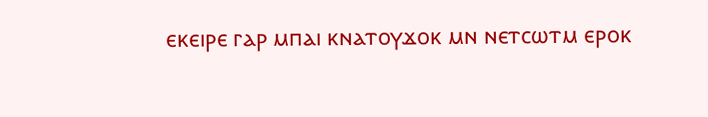ⲉⲕⲉⲓⲣⲉ ⲅⲁⲣ ⲙⲡⲁⲓ ⲕⲛⲁⲧⲟⲩϫⲟⲕ ⲙⲛ ⲛⲉⲧⲥⲱⲧⲙ ⲉⲣⲟⲕ